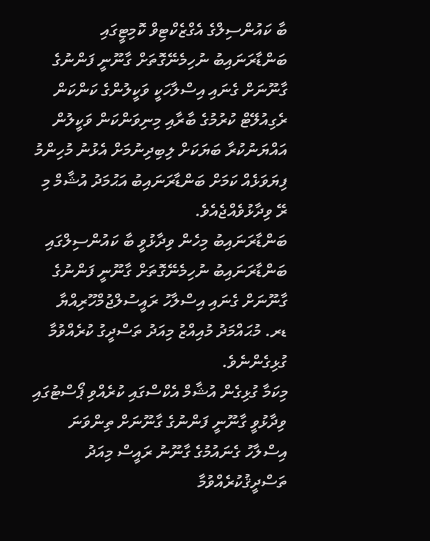ބާ ކައުންސިލްގެ އެގްޒެކްޓިވް ކޮމިޓީގައި ބަންޑާރަނައިބު ނުހިމެނޭގޮތަށް ގާނޫނީ ފަންނުގެ ގާނޫނަށް ގެނައި އިސްލާހަކީ ވަކީލުންގެ ކަންކަން ރެގިއުލޭޓް ކުރުމުގެ ބާރާއި މިނިވަންކަން ވަކީލުން އައްޔަނުކުރާ ބަޔަކަށް ލިބިދިނުމަށް އެޅުނު މުހިންމު ފިޔަވަޅެއް ކަމަށް ބަންޑާރަނައިބު އަޙުމަދު އުޝާމް މި ރޭ ވިދާޅުވެއްޖެއެވެ.
ބަންޑާރަނައިބު މިހެން ވިދާޅުވީ ބާ ކައުންސިލްގައި ބަންޑާރަނައިބު ނުހިމެނޭގޮތަށް ގާނޫނީ ފަންނުގެ ގާނޫނަށް ގެނައި އިސްލާހު ރައީސުލްޖުމްހޫރިއްޔާ ޑރ. މުޙައްމަދު މުއިއްޒު މިއަދު ތަސްދީގު ކުރެއްވުމާ ގުޅިގެންނެވެ.
މިކަމާ ގުޅިގެން އުޝާމް އެކްސްގައި ކުރެއްވި ޕޯސްޓުގައި ވިދާޅުވީ ގާނޫނީ ފަންނުގެ ގާނޫނަށް ތިންވަނަ އިސްލާހު ގެނައުމުގެ ގާނޫނު ރައީސް މިއަދު ތަސްދީޤުކުރެއްވުމާ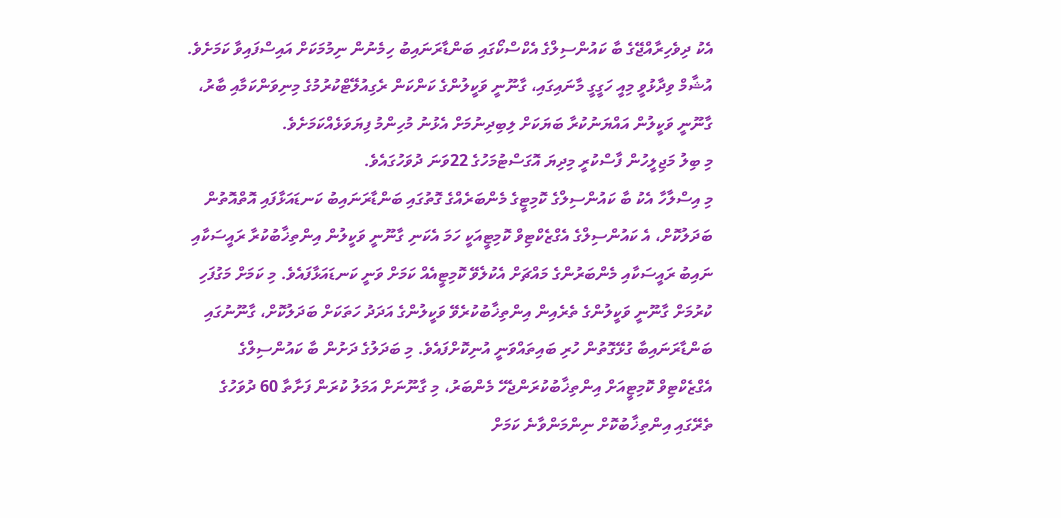އެކު ދިވެހިރާއްޖޭގެ ބާ ކައުންސިލްގެ އެކްސްކޯގައި ބަންޑާރަނައިބު ހިމެނުން ނިމުމަކަށް އައިސްފައިވާ ކަމަށެވެ.
އުޝާމް ވިދާޅުވީ މިއީ ހަގީގީ މާނައިގައި، ގާނޫނީ ވަކީލުންގެ ކަންކަން ރެގިއުލޭޓްކުރުމުގެ މިނިވަންކަމާއި ބާރު، ގާނޫނީ ވަކީލުން އައްޔަނުކުރާ ބަޔަކަށް ލިބިދިނުމަށް އެޅުނު މުހިންމު ފިޔަވަޅެއްކަމަށެވެ.
މި ބިލު މަޖިލީހުން ފާސްކުރީ މިދިޔަ އޮގަސްޓުމަހުގެ 22ވަނަ ދުވަހުގައެވެ.
މި އިސްލާހާ އެކު ބާ ކައުންސިލްގެ ކޮމިޓީގެ މެންބަރެއްގެ ގޮތުގައި ބަންޑާރަނައިބު ކަނޑައަޅާފައި އޮތްއޮތުން ބަދަލުކޮށް، އެ ކައުންސިލްގެ އެގްޒެކްޓިވް ކޮމިޓީއަކީ ހަމަ އެކަނި ގާނޫނީ ވަކީލުން އިންތިޚާބުކުރާ ރައީސަކާއި ނައިބު ރައީސަކާއި މެންބަރުންގެ މައްޗަށް އެކުލެވޭ ކޮމިޓީއެއް ކަމަށް ވަނީ ކަނޑައަޅާފައެވެ. މި ކަމަށް މަގުފަހި ކުރުމަށް ގާނޫނީ ވަކީލުންގެ ތެރެއިން އިންތިޚާބުކުރެވޭ ވަކީލުންގެ އަދަދު ހަތަކަށް ބަދަލުކޮށް، ގާނޫނުގައި ބަންޑާރަނައިބާ ގުޅޭގޮތުން ހުރި ބައިތައްވަނީ އުނިކޮށްފައެވެ. މި ބަދަލުގެ ދަށުން ބާ ކައުންސިލްގެ އެގްޒެކްޓިވް ކޮމިޓީއަށް އިންތިޚާބުކުރަންޖެހޭ މެންބަރު، މި ގާނޫނަށް އަމަލު ކުރަން ފަށާތާ 60 ދުވަހުގެ ތެރޭގައި އިންތިޚާބުކޮށް ނިންމަންވާނެ ކަމަށް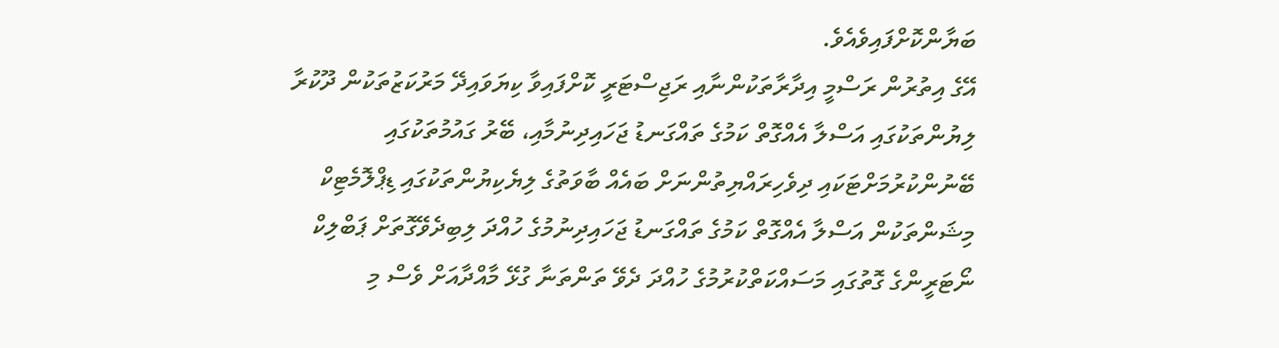ބަޔާންކޮށްފައިވެއެވެ.
އޭގެ އިތުރުން ރަސްމީ އިދާރާތަކުންނާއި ރަޖިސްޓަރީ ކޮށްފައިވާ ކިޔަވައިދޭ މަރުކަޒުތަކުން ދޫކުރާ ލިޔުންތަކުގައި އަސްލާ އެއްގޮތް ކަމުގެ ތައްގަނޑު ޖަހައިދިނުމާއި، ބޭރު ގައުމުތަކުގައި ބޭނުންކުރުމަށްޓަކައި ދިވެހިރައްޔިތުންނަށް ބައެއް ބާވަތުގެ ލިޔެކިޔުންތަކުގައި ޑިޕްލޮމެޓިކް މިޝަންތަކުން އަސްލާ އެއްގޮތް ކަމުގެ ތައްގަނޑު ޖަހައިދިނުމުގެ ހުއްދަ ލިބިދެވޭގޮތަށް ޕަބްލިކް ނޯޓަރީންގެ ގޮތުގައި މަސައްކަތްކުރުމުގެ ހުއްދަ ދެވޭ ތަންތަނާ ގުޅޭ މާއްދާއަށް ވެސް މި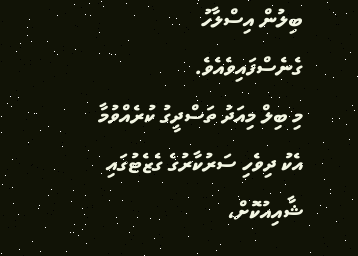ބިލުން އިސްލާހު ގެނެސްފައިވެއެވެ.
މި ބިލް މިއަދު ތަސްދީގު ކުރެއްވުމާ އެކު ދިވެހި ސަރުކާރުގެ ގެޒެޓުގައި ޝާއިއުކޮށް،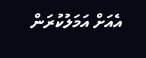އެއަށް އަމަލުކުރަން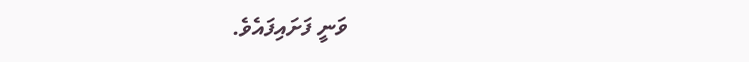ވަނީ ފަށައިފައެވެ.